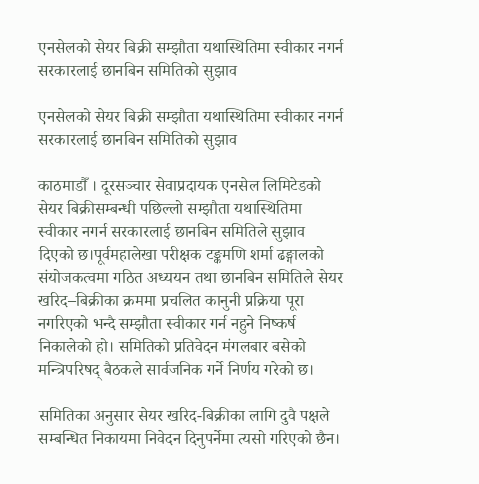एनसेलको सेयर बिक्री सम्झौता यथास्थितिमा स्वीकार नगर्न सरकारलाई छानबिन समितिको सुझाव

एनसेलको सेयर बिक्री सम्झौता यथास्थितिमा स्वीकार नगर्न सरकारलाई छानबिन समितिको सुझाव

काठमाडौँ । दूरसञ्चार सेवाप्रदायक एनसेल लिमिटेडको सेयर बिक्रीसम्बन्धी पछिल्लो सम्झौता यथास्थितिमा स्वीकार नगर्न सरकारलाई छानबिन समितिले सुझाव दिएको छ।पूर्वमहालेखा परीक्षक टङ्कमणि शर्मा ढङ्गालको संयोजकत्वमा गठित अध्ययन तथा छानबिन समितिले सेयर खरिद–बिक्रीका क्रममा प्रचलित कानुनी प्रक्रिया पूरा नगरिएको भन्दै सम्झौता स्वीकार गर्न नहुने निष्कर्ष निकालेको हो। समितिको प्रतिवेदन मंगलबार बसेको मन्त्रिपरिषद् बैठकले सार्वजनिक गर्ने निर्णय गरेको छ।

समितिका अनुसार सेयर खरिद-बिक्रीका लागि दुवै पक्षले सम्बन्धित निकायमा निवेदन दिनुपर्नेमा त्यसो गरिएको छैन।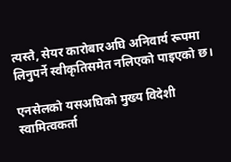त्यस्तै, सेयर कारोबारअघि अनिवार्य रूपमा लिनुपर्ने स्वीकृतिसमेत नलिएको पाइएको छ।

एनसेलको यसअघिको मुख्य विदेशी स्वामित्वकर्ता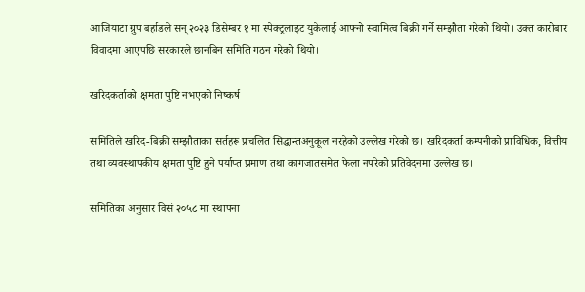आजियाटा ग्रुप बर्हाडले सन् २०२३ डिसेम्बर १ मा स्पेक्ट्रलाइट युकेलाई आफ्नो स्वामित्व बिक्री गर्ने सम्झौता गरेको थियो। उक्त कारोबार विवादमा आएपछि सरकारले छानबिन समिति गठन गरेको थियो।

खरिदकर्ताको क्षमता पुष्टि नभएको निष्कर्ष

समितिले खरिद-बिक्री सम्झौताका सर्तहरू प्रचलित सिद्धान्तअनुकूल नरहेको उल्लेख गरेको छ। खरिदकर्ता कम्पनीको प्राविधिक, वित्तीय तथा व्यवस्थापकीय क्षमता पुष्टि हुने पर्याप्त प्रमाण तथा कागजातसमेत फेला नपरेको प्रतिवेदनमा उल्लेख छ।

समितिका अनुसार विसं २०५८ मा स्थापना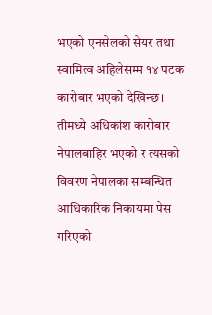भएको एनसेलको सेयर तथा स्वामित्व अहिलेसम्म १४ पटक कारोबार भएको देखिन्छ। तीमध्ये अधिकांश कारोबार नेपालबाहिर भएको र त्यसको विवरण नेपालका सम्बन्धित आधिकारिक निकायमा पेस गरिएको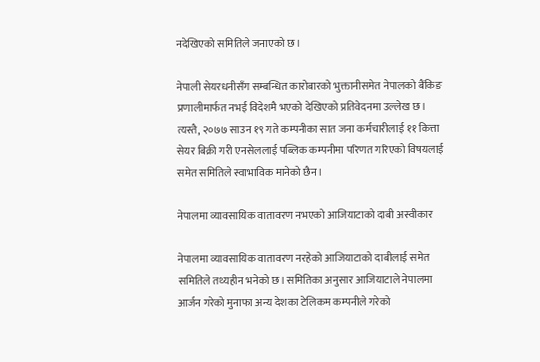नदेखिएको समितिले जनाएको छ।

नेपाली सेयरधनीसँग सम्बन्धित कारोबारको भुक्तानीसमेत नेपालको बैंकिङ प्रणालीमार्फत नभई विदेशमै भएको देखिएको प्रतिवेदनमा उल्लेख छ। त्यस्तै, २०७७ साउन १९ गते कम्पनीका सात जना कर्मचारीलाई ११ कित्ता सेयर बिक्री गरी एनसेललाई पब्लिक कम्पनीमा परिणत गरिएको विषयलाई समेत समितिले स्वाभाविक मानेको छैन।

नेपालमा व्यावसायिक वातावरण नभएको आजियाटाको दाबी अस्वीकार

नेपालमा व्यावसायिक वातावरण नरहेको आजियाटाको दाबीलाई समेत समितिले तथ्यहीन भनेको छ। समितिका अनुसार आजियाटाले नेपालमा आर्जन गरेको मुनाफा अन्य देशका टेलिकम कम्पनीले गरेको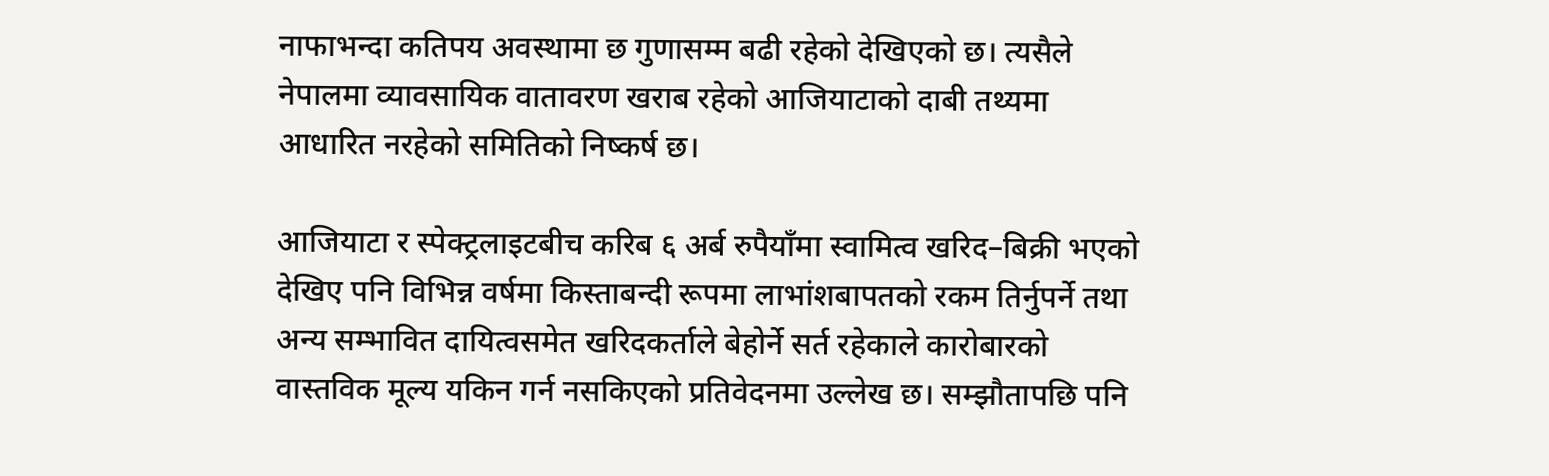नाफाभन्दा कतिपय अवस्थामा छ गुणासम्म बढी रहेको देखिएको छ। त्यसैले नेपालमा व्यावसायिक वातावरण खराब रहेको आजियाटाको दाबी तथ्यमा आधारित नरहेको समितिको निष्कर्ष छ।

आजियाटा र स्पेक्ट्रलाइटबीच करिब ६ अर्ब रुपैयाँमा स्वामित्व खरिद–बिक्री भएको देखिए पनि विभिन्न वर्षमा किस्ताबन्दी रूपमा लाभांशबापतको रकम तिर्नुपर्ने तथा अन्य सम्भावित दायित्वसमेत खरिदकर्ताले बेहोर्ने सर्त रहेकाले कारोबारको वास्तविक मूल्य यकिन गर्न नसकिएको प्रतिवेदनमा उल्लेख छ। सम्झौतापछि पनि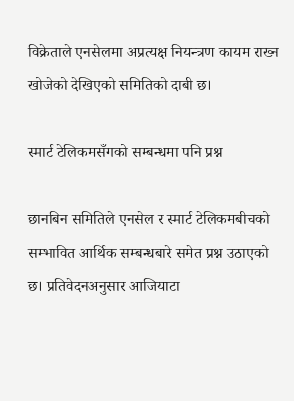विक्रेताले एनसेलमा अप्रत्यक्ष नियन्त्रण कायम राख्न खोजेको देखिएको समितिको दाबी छ।

स्मार्ट टेलिकमसँगको सम्बन्धमा पनि प्रश्न

छानबिन समितिले एनसेल र स्मार्ट टेलिकमबीचको सम्भावित आर्थिक सम्बन्धबारे समेत प्रश्न उठाएको छ। प्रतिवेदनअनुसार आजियाटा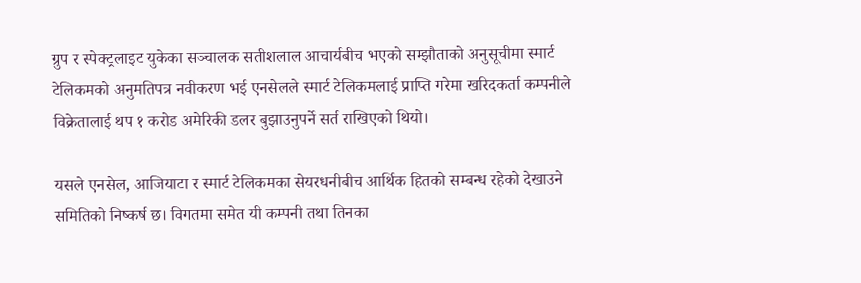ग्रुप र स्पेक्ट्रलाइट युकेका सञ्चालक सतीशलाल आचार्यबीच भएको सम्झौताको अनुसूचीमा स्मार्ट टेलिकमको अनुमतिपत्र नवीकरण भई एनसेलले स्मार्ट टेलिकमलाई प्राप्ति गरेमा खरिदकर्ता कम्पनीले विक्रेतालाई थप १ करोड अमेरिकी डलर बुझाउनुपर्ने सर्त राखिएको थियो।

यसले एनसेल, आजियाटा र स्मार्ट टेलिकमका सेयरधनीबीच आर्थिक हितको सम्बन्ध रहेको देखाउने समितिको निष्कर्ष छ। विगतमा समेत यी कम्पनी तथा तिनका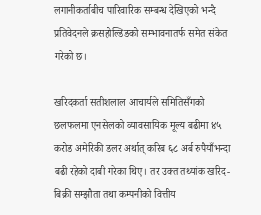लगानीकर्ताबीच पारिवारिक सम्बन्ध देखिएको भन्दै प्रतिवेदनले क्रसहोल्डिङको सम्भावनातर्फ समेत संकेत गरेको छ।

खरिदकर्ता सतीशलाल आचार्यले समितिसँगको छलफलमा एनसेलको व्यावसायिक मूल्य बढीमा ४५ करोड अमेरिकी डलर अर्थात् करिब ६८ अर्ब रुपैयाँभन्दा बढी रहेको दाबी गरेका थिए। तर उक्त तथ्यांक खरिद-बिक्री सम्झौता तथा कम्पनीको वित्तीय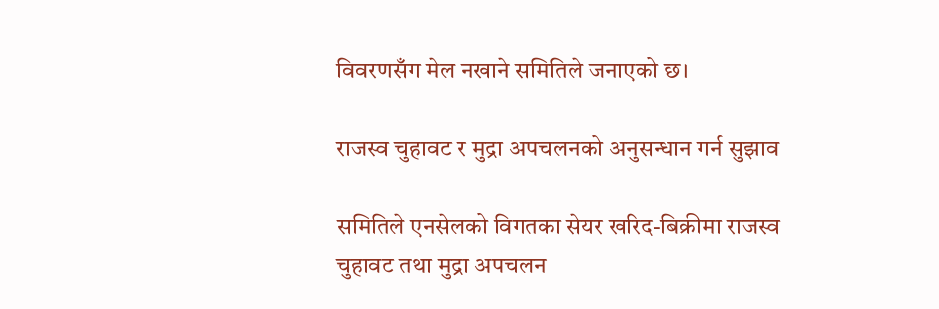विवरणसँग मेल नखाने समितिले जनाएको छ।

राजस्व चुहावट र मुद्रा अपचलनको अनुसन्धान गर्न सुझाव

समितिले एनसेलको विगतका सेयर खरिद-बिक्रीमा राजस्व चुहावट तथा मुद्रा अपचलन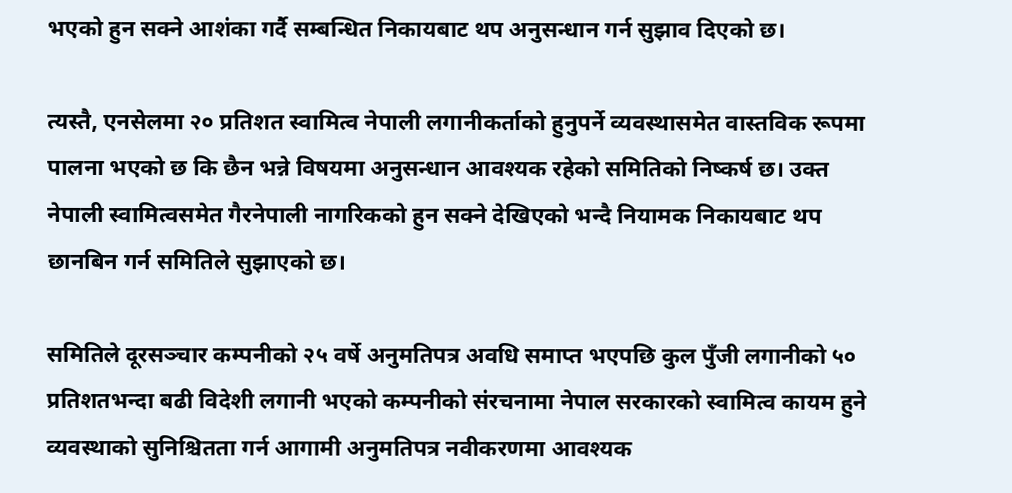भएको हुन सक्ने आशंका गर्दै सम्बन्धित निकायबाट थप अनुसन्धान गर्न सुझाव दिएको छ।

त्यस्तै, एनसेलमा २० प्रतिशत स्वामित्व नेपाली लगानीकर्ताको हुनुपर्ने व्यवस्थासमेत वास्तविक रूपमा पालना भएको छ कि छैन भन्ने विषयमा अनुसन्धान आवश्यक रहेको समितिको निष्कर्ष छ। उक्त नेपाली स्वामित्वसमेत गैरनेपाली नागरिकको हुन सक्ने देखिएको भन्दै नियामक निकायबाट थप छानबिन गर्न समितिले सुझाएको छ।

समितिले दूरसञ्चार कम्पनीको २५ वर्षे अनुमतिपत्र अवधि समाप्त भएपछि कुल पुँजी लगानीको ५० प्रतिशतभन्दा बढी विदेशी लगानी भएको कम्पनीको संरचनामा नेपाल सरकारको स्वामित्व कायम हुने व्यवस्थाको सुनिश्चितता गर्न आगामी अनुमतिपत्र नवीकरणमा आवश्यक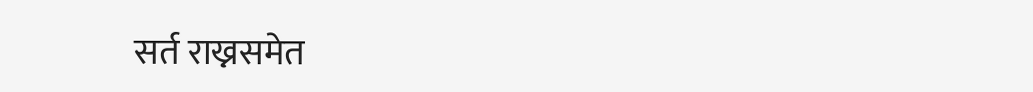सर्त राख्नसमेत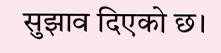सुझाव दिएको छ।